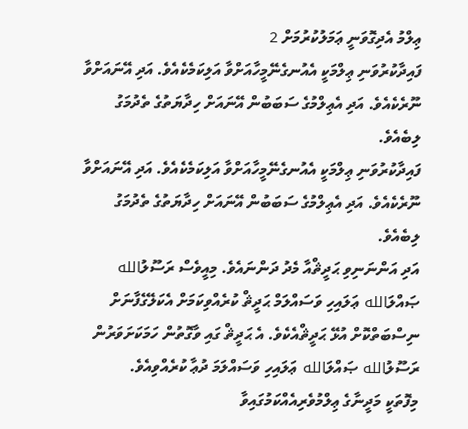ޢިލްމު އެދިގޮވަނީ ޢަމަލުކުރުމަށް 2
ފައިދާކުރުވަނި ޢިލްމަކީ އެއުނގެނޭމީހާއަށްވާ އަލިކަމެކެއެވެ. އަދި އޭނައަށްވާ ނޫރެކެއެވެ. އަދި އެޢިލްމުގެ ސަބަބުން އޭނައަށް ހިދާޔަތުގެ ތެދުމަގު ލިބެއެވެ.
ފައިދާކުރުވަނި ޢިލްމަކީ އެއުނގެނޭމީހާއަށްވާ އަލިކަމެކެއެވެ. އަދި އޭނައަށްވާ ނޫރެކެއެވެ. އަދި އެޢިލްމުގެ ސަބަބުން އޭނައަށް ހިދާޔަތުގެ ތެދުމަގު ލިބެއެވެ.
އަދި އަންނަނިވި ޙަދީޘްއާ މެދު ދަންނައެވެ. މިއީވެސް ރަސޫލުالله ޞައްލަالله ޢަލައިހި ވަސައްލަމް ޙަދީޘް ކުރެއްވިކަމަށް އެކަލޭގެފާނަށް ނިސްބަތްކޮށް އުޅޭ ޙަދީޘްއެކެވެ. އެ ޙަދީޘް ގައި ވާގޮތުން ހަމަކަށަވަރުން ރަސޫލުالله ޞައްލަالله ޢަލައިހި ވަސައްލަމަ ދުޢާ ކުރެއްވިއެވެ.
މިފޮތަކީ މަދީނާގެ ޢިލްމުވެރިއެއްކަމުގައިވާ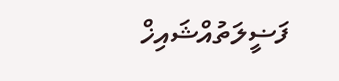ފަޟީލަތުއްޝައިޚް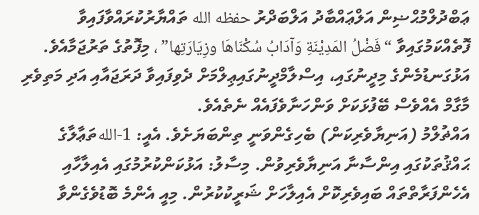ޢަބްދުލްމުޙްޟިން އަލްޢައްބާދު އަލްބަދްރު حفظه الله ތައްޔާރުކުރައްވާފައިވާ ފޮތެއްކަމުގައިވާ “فَضْلُ المَدِيْنَةِ وَآدَابُ سُكْنَاهَا وزِيَارَتِها” ، މިފޮތުގެ ތަރުޖަމާއެވެ.
އަޅުގަނޑުމެންގެ މިދީނުގައި، އިސްލާމްދީނުގައިޢިލްމަށް ދެވިފައިވާ ދަރަޖައާއި އަދި މަތިވެރި މާގާމް އެއްވެސް ބޭފުޅަކަށް ވަންހަނާވެފައެއް ނެތެއެވެ.
އައްޡުލްމު (އަނިޔާވެރިކަން) ބެހިގެންވަނީ ތިންބަޔަށެވެ. އެއީ: 1-اللهތަޢާލާގެ ޙައްޤުތަކުގައި އިންސާނާ އަނިޔާވެރިވުން. މިސާލު: އަޅުކަންކުރުމުގައި އެއިލާހާއި އެހެންފަރާތްތައް ބައިވެރިކޮށް އެއިލާހަށް ޝަރީކުކުރުން. މިއީ އެންމެ ބޮޑުވެގެންވާ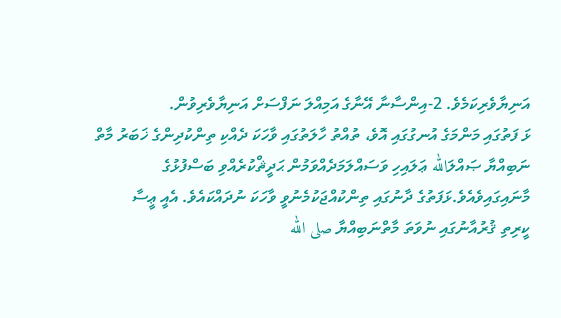އަނިޔާވެރިކަމެވެ. 2-އިންސާނާ އޭނާގެ އަމިއްލަ ނަފްސަށް އަނިޔާވެރިވުން.
ޅަ ފަތުގައި މަންމަގެ އުނގުގައި އޮވެ، ތުއްތު ހާލަތުގައި ވާހަކަ ދެއްކި ތިންކުދިންގެ ޚަބަރު މާތް ނަބިއްޔާ ޞައްލަالله ޢަލައިހި ވަސައްލަމަދެއްވަމުން ޙަދީޘްކުރެއްވި ބަސްފުޅުގެ މާނައިގައިވެއެވެ.ޅަފަތުގެ ދާނުގައި ތިންކުއްޖަކުމެނުވީ ވާހަކަ ނުދައްކައެވެ. އެއީ ޢީސާ
ކީރިތި ޤުރުއާނުގައި ނުވަތަ މާތްނަބިއްޔާ صلى الله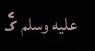عليه وسلم ގެ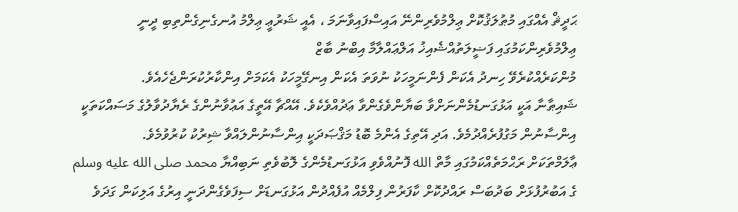ޙަދީޘް އެއްގައި މުޠުލަޤުކޮށް ޢިލްމުވެރިންނޭ އައިސްފައިވާނަމަ ، އެއީ ޝަރުޢީ ޢިލްމު އުނގެނިގެންތިބި ދީނީ ޢިލްމުވެރިންކަމުގައި ފަޟީލަތުއްޝެއިޚު އަލްޢައްލާމާ އިބްނު ބާޒް
މުންކަރެއްކުރެވޭ ހިނދު އެކަން ފެންނަމީހަކު ނުވަތަ އެކަން އިނގޭމީހަކު އެކަމަށް އިންކާރުކުރަންޖެހެއެވެ.
ޝައިޠާނާ އަކީ އަޅުގަނޑުމެންނަށްވާ ބަޔާންވެގެންވާ ޢަދުއްވެކެވެ. އޭއްޗާ އޭތީގެ އަޢުވާނުންގެ ރެޔާދުވާލުގެ މަސައްކަތަކީ އިންސާނުން މަގުފުރެއްދުމެވެ. އަދި އޭތިގެ އެންމެ ބޮޑު މަޤްޞަދަކީ އިންސާނުންލައްވާ ޝިރުކު ކުރުވުމެވެ.
ޢާލަމްތަކަށް ރަޙްމަތެއްކަމުގައި މާތް الله ފޮނުއްވެވި އަޅުގަނޑުމެންގެ ލޮބުވެތި ނަބިއްޔާ محمد صلى الله عليه وسلم ގެ އަބުރުފުޅަށް ބަދުބަސް ރައްދުކޮށް ކާފަރުން ފިލްމެއް އުފެއްދުން އަޅުގަނޑަށް ސިފަވެގެންދަނީ އިރުގެ އަލިކަން ގަދަވެ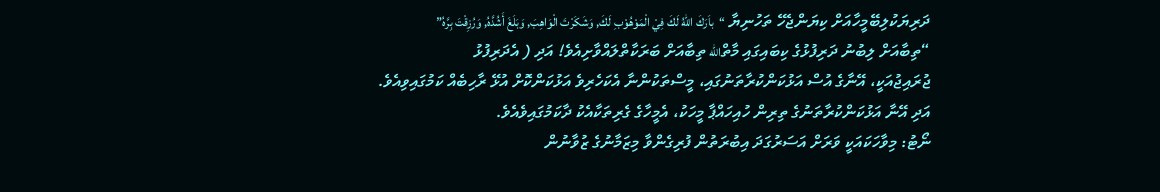ދަރިޔަކުލިބޭމީހާއަށް ކިޔަންޖެހޭ ތަހުނިޔާ “باَرَكَ اللهُ لَكَ فِيْ الْمَوْهُوْبِ لَكَ, وَشَكَرْتَ الْوَاهِبَ, وَبَلَغَ أَشُدَّهُ, وَرُزِقْتَ بِرَّهُ” “ތިބާއަށް ލިބުނު ދަރިފުޅުގެ ކިބައިގައި މާތްالله ތިބާއަށް ބަރަކާތްލައްވާށިއެވެ! އަދި ( އެދަރިފުޅު
ޖުރައިޖުއަކީ، އޭނާގެ އުސް އަޅުކަންކުރާތަނުގައި، މީސްތަކުންނާ އެކަހެރިވެ އަޅުކަންކޮށް އުޅޭ ރާހިބެއް ކަމުގައިވިއެވެ. އަދި އޭނާ އަޅުކަންކުރާތަނުގެ ތިރިން ހުއިހައްޕާ މީހަކު، އެމީހާގެ ގެރިތަކާއެކު ދާކަމުގައިވެއެވެ.
ނޯޓު: މިވާހަކައަކީ ވަރަށް އަސަރުގަދަ އިބުރަތުން ފުރިގެންވާ މިޒަމާނުގެ ޒުވާނުން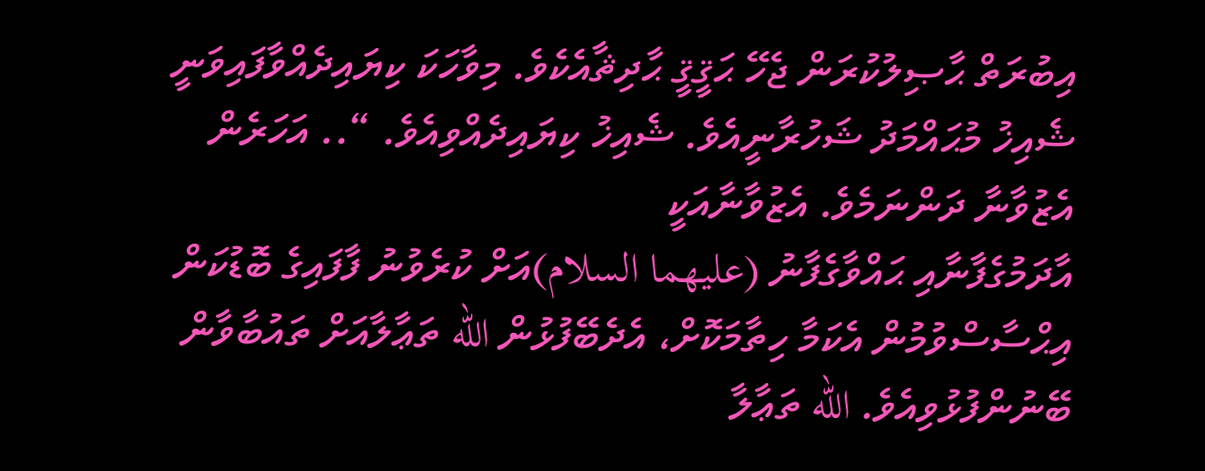އިބުރަތް ޙާޞިލުކުރަން ޖެހޭ ޙަޤީޤީ ޙާދިޘާއެކެވެ. މިވާހަކަ ކިޔައިދެއްވާފައިވަނީ ޝެއިޚު މުޙައްމަދު ޝަހުރާނީއެވެ. ޝެއިޚު ކިޔައިދެއްވިއެވެ. “.. އަހަރެން އެޒުވާނާ ދަންނަމެވެ. އެޒުވާނާއަކީ
އާދަމުގެފާނާއި ޙައްވާގެފާނު (عليهما السلام)އަށް ކުރެވުނު ފާފައިގެ ބޮޑުކަން އިޙްސާސްވުމުން އެކަމާ ހިތާމަކޮށް، އެދެބޭފުޅުން الله ތަޢާލާއަށް ތައުބާވާން ބޭނުންފުޅުވިއެވެ. الله ތަޢާލާ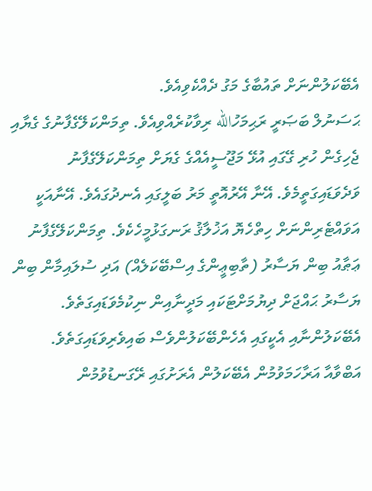އެބޭކަލުންނަށް ތައުބާގެ މަގު ދެއްކެވިއެވެ.
ޙަސަނުލް ބަޞަރީ ރަޙިމަހުالله ރިވާކުރެއްވިއެވެ. ތިމަންކަލޭގެފާނުގެ ގެޔާއި ޖެހިގެން ހުރި ގޭގައި އުޅޭ މަޖޫސީއެއްގެ ގެޔަށް ތިމަންކަލޭގެފާނު ވަދެވަޑައިގަތީމެވެ. އޭނާ އޭރުއޮތީ މަރު ބަލީގައި އެނދުގައެވެ. އޭނާއަކީ އަވައްޓެރިންނަށް ހިތްހެޔޮ އަޚުލާޤު ރަނގަޅުމީހެކެވެ. ތިމަންކަލޭގެފާނު
ޢަޠާއު ބިން ޔަސާރު (ތާބިޢީންގެ އިސްބޭކަލެއް) އަދި ސުލައިމާން ބިން ޔަސާރު ޙައްޖަށް ދިޔުމަށްޓަކައި މަދީނާއިން ނިކުމެވަޑައިގަތެވެ. އެބޭކަލުންނާއި އެކީގައި އެހެންބޭކަލުންވެސް ބައިވެރިވަޑައިގަތެވެ. އަބްވާއާ އަރާހަމަވުމުން އެބޭކަލުން އެރަށުގައި ރޭގަނޑުވުމުން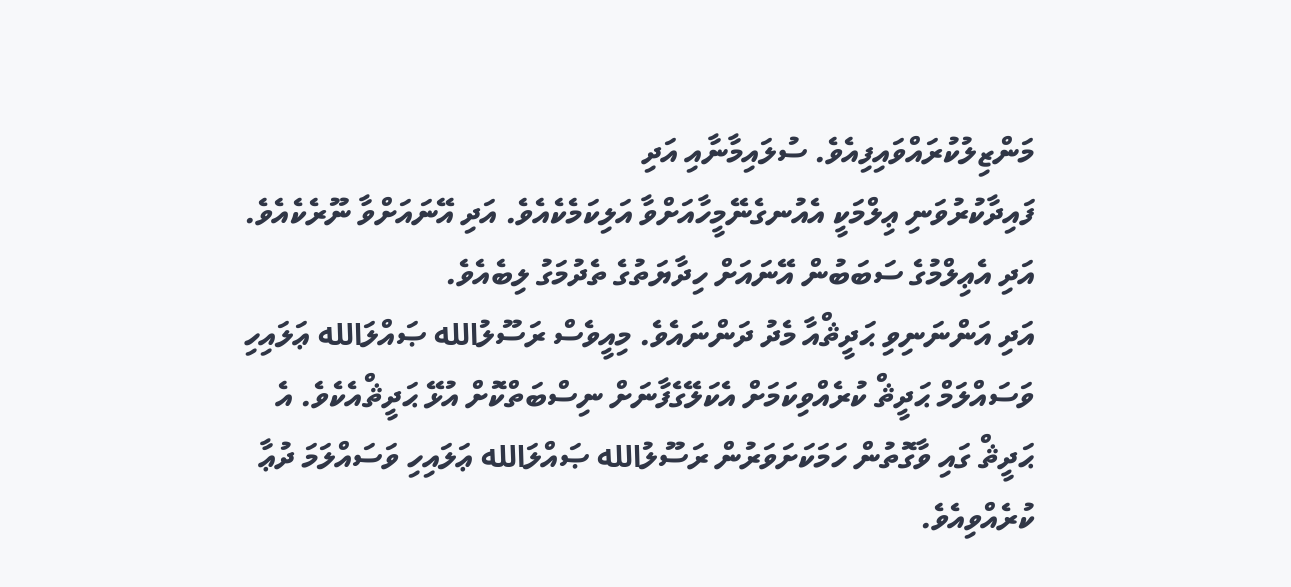މަންޒިލުކުރައްވައިފިއެވެ. ސުލައިމާނާއި އަދި
ފައިދާކުރުވަނި ޢިލްމަކީ އެއުނގެނޭމީހާއަށްވާ އަލިކަމެކެއެވެ. އަދި އޭނައަށްވާ ނޫރެކެއެވެ. އަދި އެޢިލްމުގެ ސަބަބުން އޭނައަށް ހިދާޔަތުގެ ތެދުމަގު ލިބެއެވެ.
އަދި އަންނަނިވި ޙަދީޘްއާ މެދު ދަންނައެވެ. މިއީވެސް ރަސޫލުالله ޞައްލަالله ޢަލައިހި ވަސައްލަމް ޙަދީޘް ކުރެއްވިކަމަށް އެކަލޭގެފާނަށް ނިސްބަތްކޮށް އުޅޭ ޙަދީޘްއެކެވެ. އެ ޙަދީޘް ގައި ވާގޮތުން ހަމަކަށަވަރުން ރަސޫލުالله ޞައްލަالله ޢަލައިހި ވަސައްލަމަ ދުޢާ ކުރެއްވިއެވެ.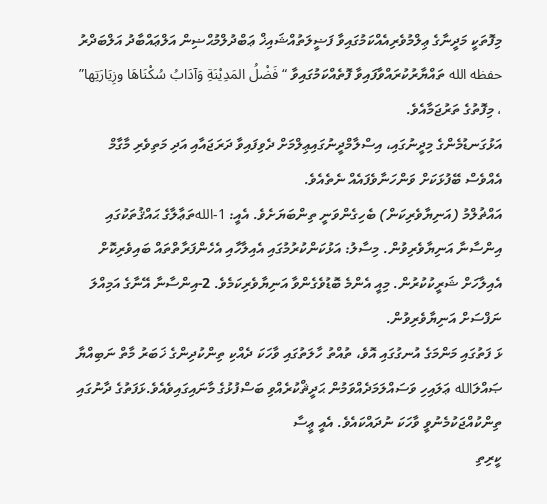މިފޮތަކީ މަދީނާގެ ޢިލްމުވެރިއެއްކަމުގައިވާ ފަޟީލަތުއްޝައިޚް ޢަބްދުލްމުޙްޟިން އަލްޢައްބާދު އަލްބަދްރު حفظه الله ތައްޔާރުކުރައްވާފައިވާ ފޮތެއްކަމުގައިވާ “فَضْلُ المَدِيْنَةِ وَآدَابُ سُكْنَاهَا وزِيَارَتِها” ، މިފޮތުގެ ތަރުޖަމާއެވެ.
އަޅުގަނޑުމެންގެ މިދީނުގައި، އިސްލާމްދީނުގައިޢިލްމަށް ދެވިފައިވާ ދަރަޖައާއި އަދި މަތިވެރި މާގާމް އެއްވެސް ބޭފުޅަކަށް ވަންހަނާވެފައެއް ނެތެއެވެ.
އައްޡުލްމު (އަނިޔާވެރިކަން) ބެހިގެންވަނީ ތިންބަޔަށެވެ. އެއީ: 1-اللهތަޢާލާގެ ޙައްޤުތަކުގައި އިންސާނާ އަނިޔާވެރިވުން. މިސާލު: އަޅުކަންކުރުމުގައި އެއިލާހާއި އެހެންފަރާތްތައް ބައިވެރިކޮށް އެއިލާހަށް ޝަރީކުކުރުން. މިއީ އެންމެ ބޮޑުވެގެންވާ އަނިޔާވެރިކަމެވެ. 2-އިންސާނާ އޭނާގެ އަމިއްލަ ނަފްސަށް އަނިޔާވެރިވުން.
ޅަ ފަތުގައި މަންމަގެ އުނގުގައި އޮވެ، ތުއްތު ހާލަތުގައި ވާހަކަ ދެއްކި ތިންކުދިންގެ ޚަބަރު މާތް ނަބިއްޔާ ޞައްލަالله ޢަލައިހި ވަސައްލަމަދެއްވަމުން ޙަދީޘްކުރެއްވި ބަސްފުޅުގެ މާނައިގައިވެއެވެ.ޅަފަތުގެ ދާނުގައި ތިންކުއްޖަކުމެނުވީ ވާހަކަ ނުދައްކައެވެ. އެއީ ޢީސާ
ކީރިތި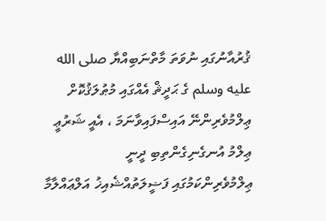ޤުރުއާނުގައި ނުވަތަ މާތްނަބިއްޔާ صلى الله عليه وسلم ގެ ޙަދީޘް އެއްގައި މުޠުލަޤުކޮށް ޢިލްމުވެރިންނޭ އައިސްފައިވާނަމަ ، އެއީ ޝަރުޢީ ޢިލްމު އުނގެނިގެންތިބި ދީނީ ޢިލްމުވެރިންކަމުގައި ފަޟީލަތުއްޝެއިޚު އަލްޢައްލާމާ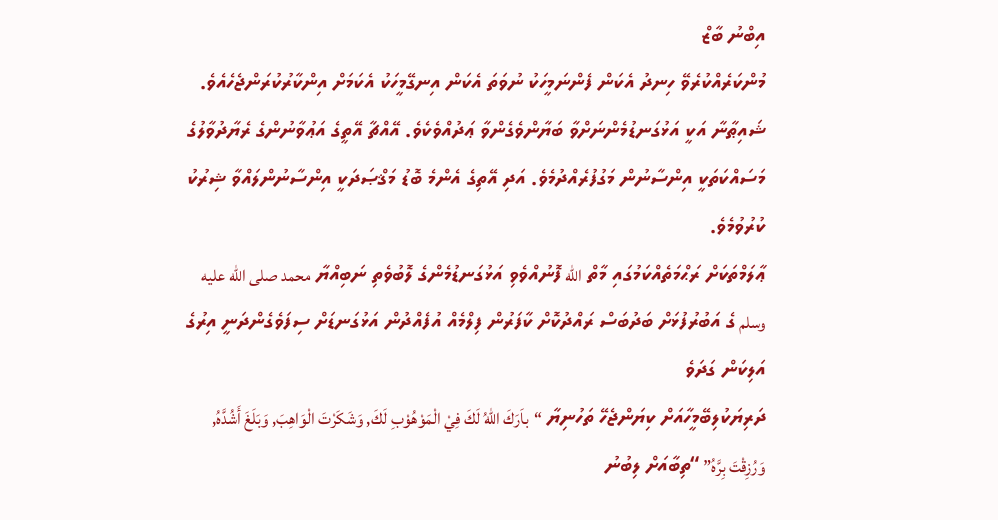އިބްނު ބާޒް
މުންކަރެއްކުރެވޭ ހިނދު އެކަން ފެންނަމީހަކު ނުވަތަ އެކަން އިނގޭމީހަކު އެކަމަށް އިންކާރުކުރަންޖެހެއެވެ.
ޝައިޠާނާ އަކީ އަޅުގަނޑުމެންނަށްވާ ބަޔާންވެގެންވާ ޢަދުއްވެކެވެ. އޭއްޗާ އޭތީގެ އަޢުވާނުންގެ ރެޔާދުވާލުގެ މަސައްކަތަކީ އިންސާނުން މަގުފުރެއްދުމެވެ. އަދި އޭތިގެ އެންމެ ބޮޑު މަޤްޞަދަކީ އިންސާނުންލައްވާ ޝިރުކު ކުރުވުމެވެ.
ޢާލަމްތަކަށް ރަޙްމަތެއްކަމުގައި މާތް الله ފޮނުއްވެވި އަޅުގަނޑުމެންގެ ލޮބުވެތި ނަބިއްޔާ محمد صلى الله عليه وسلم ގެ އަބުރުފުޅަށް ބަދުބަސް ރައްދުކޮށް ކާފަރުން ފިލްމެއް އުފެއްދުން އަޅުގަނޑަށް ސިފަވެގެންދަނީ އިރުގެ އަލިކަން ގަދަވެ
ދަރިޔަކުލިބޭމީހާއަށް ކިޔަންޖެހޭ ތަހުނިޔާ “باَرَكَ اللهُ لَكَ فِيْ الْمَوْهُوْبِ لَكَ, وَشَكَرْتَ الْوَاهِبَ, وَبَلَغَ أَشُدَّهُ, وَرُزِقْتَ بِرَّهُ” “ތިބާއަށް ލިބުނު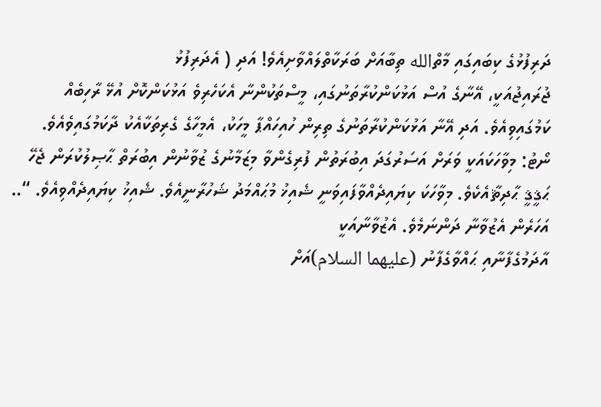ދަރިފުޅުގެ ކިބައިގައި މާތްالله ތިބާއަށް ބަރަކާތްލައްވާށިއެވެ! އަދި ( އެދަރިފުޅު
ޖުރައިޖުއަކީ، އޭނާގެ އުސް އަޅުކަންކުރާތަނުގައި، މީސްތަކުންނާ އެކަހެރިވެ އަޅުކަންކޮށް އުޅޭ ރާހިބެއް ކަމުގައިވިއެވެ. އަދި އޭނާ އަޅުކަންކުރާތަނުގެ ތިރިން ހުއިހައްޕާ މީހަކު، އެމީހާގެ ގެރިތަކާއެކު ދާކަމުގައިވެއެވެ.
ނޯޓު: މިވާހަކައަކީ ވަރަށް އަސަރުގަދަ އިބުރަތުން ފުރިގެންވާ މިޒަމާނުގެ ޒުވާނުން އިބުރަތް ޙާޞިލުކުރަން ޖެހޭ ޙަޤީޤީ ޙާދިޘާއެކެވެ. މިވާހަކަ ކިޔައިދެއްވާފައިވަނީ ޝެއިޚު މުޙައްމަދު ޝަހުރާނީއެވެ. ޝެއިޚު ކިޔައިދެއްވިއެވެ. “.. އަހަރެން އެޒުވާނާ ދަންނަމެވެ. އެޒުވާނާއަކީ
އާދަމުގެފާނާއި ޙައްވާގެފާނު (عليهما السلام)އަށް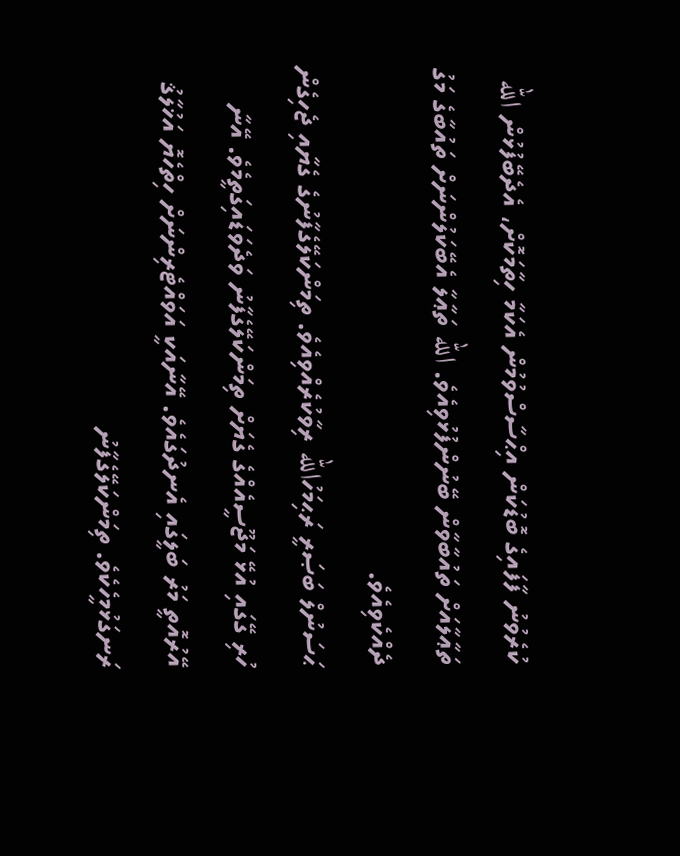ކުރެވުނު ފާފައިގެ ބޮޑުކަން އިޙްސާސްވުމުން އެކަމާ ހިތާމަކޮށް، އެދެބޭފުޅުން الله ތަޢާލާއަށް ތައުބާވާން ބޭނުންފުޅުވިއެވެ. الله ތަޢާލާ އެބޭކަލުންނަށް ތައުބާގެ މަގު ދެއްކެވިއެވެ.
ޙަސަނުލް ބަޞަރީ ރަޙިމަހުالله ރިވާކުރެއްވިއެވެ. ތިމަންކަލޭގެފާނުގެ ގެޔާއި ޖެހިގެން ހުރި ގޭގައި އުޅޭ މަޖޫސީއެއްގެ ގެޔަށް ތިމަންކަލޭގެފާނު ވަދެވަޑައިގަތީމެވެ. އޭނާ އޭރުއޮތީ މަރު ބަލީގައި އެނދުގައެވެ. އޭނާއަކީ އަވައްޓެރިންނަށް ހިތްހެޔޮ އަޚުލާޤު ރަނގަޅުމީހެކެވެ. ތިމަންކަލޭގެފާނު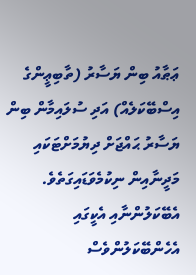ޢަޠާއު ބިން ޔަސާރު (ތާބިޢީންގެ އިސްބޭކަލެއް) އަދި ސުލައިމާން ބިން ޔަސާރު ޙައްޖަށް ދިޔުމަށްޓަކައި މަދީނާއިން ނިކުމެވަޑައިގަތެވެ. އެބޭކަލުންނާއި އެކީގައި އެހެންބޭކަލުންވެސް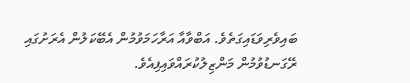ބައިވެރިވަޑައިގަތެވެ. އަބްވާއާ އަރާހަމަވުމުން އެބޭކަލުން އެރަށުގައި ރޭގަނޑުވުމުން މަންޒިލުކުރައްވައިފިއެވެ.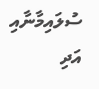ސުލައިމާނާއި އަދި